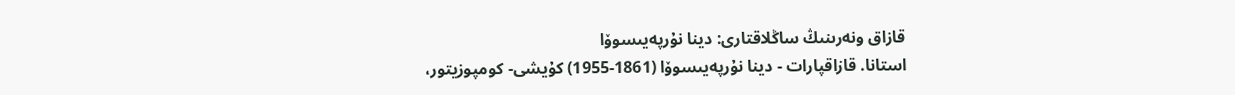قازاق ونەرىنىڭ ساڭلاقتارى: دينا نۇرپەيىسوۆا
استانا. قازاقپارات - دينا نۇرپەيىسوۆا (1861-1955) كۇيشى- كومپوزيتور،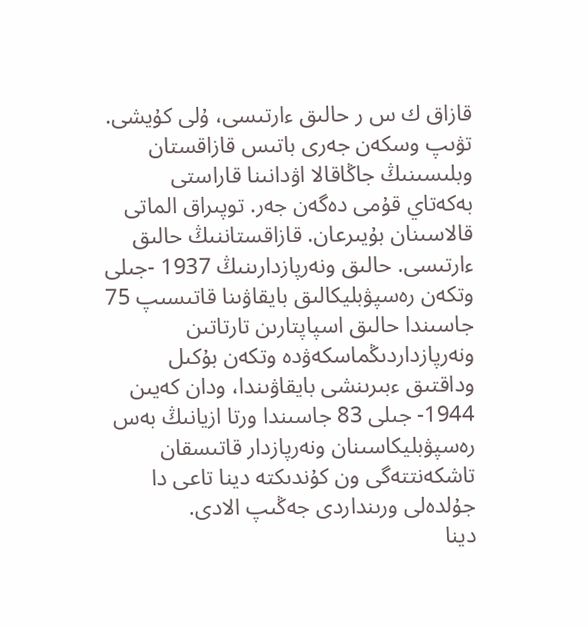قازاق ك س ر حالىق ءارتىسى، ۇلى كۇيشى.
تۋىپ وسكەن جەرى باتىس قازاقستان وبلىسىنىڭ جاڭاقالا اۋدانىنا قاراستى بەكەتاي قۇمى دەگەن جەر. توپىراق الماتى قالاسىنان بۇيىرعان. قازاقستاننىڭ حالىق ءارتىسى. حالىق ونەرپازدارىنىڭ 1937 -جىلى وتكەن رەسپۋبليكالىق بايقاۋىنا قاتىسىپ 75 جاسىندا حالىق اسپاپتارىن تارتاتىن ونەرپازداردىڭماسكەۋدە وتكەن بۇكىل وداقتىق ءبىرىنشى بايقاۋىندا، ودان كەيىن 1944- جىلى 83 جاسىندا ورتا ازيانىڭ بەس رەسپۋبليكاسىنان ونەرپازدار قاتىسقان تاشكەنتتەگى ون كۇندىكتە دينا تاعى دا جۇلدەلى ورىنداردى جەڭىپ الادى.
دينا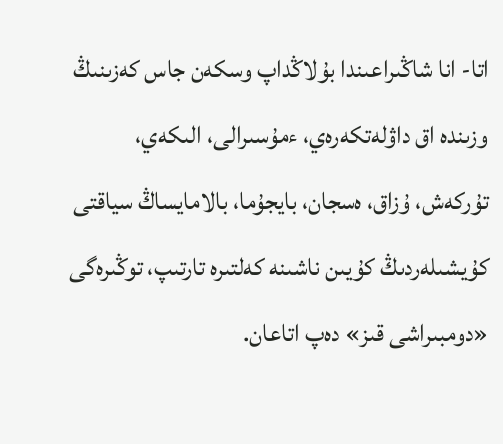اتا- انا شاڭىراعىندا بۇلاڭداپ وسكەن جاس كەزىنىڭ وزىندە اق داۋلەتكەرەي، ءمۇسىرالى، الىكەي، تۇركەش، ۇزاق، ەسجان، بايجۇما، بالامايساڭ سياقتى كۇيشىلەردىڭ كۇيىن ناشىنە كەلتىرە تارتىپ، توڭىرەگى «دومبىراشى قىز» دەپ اتاعان.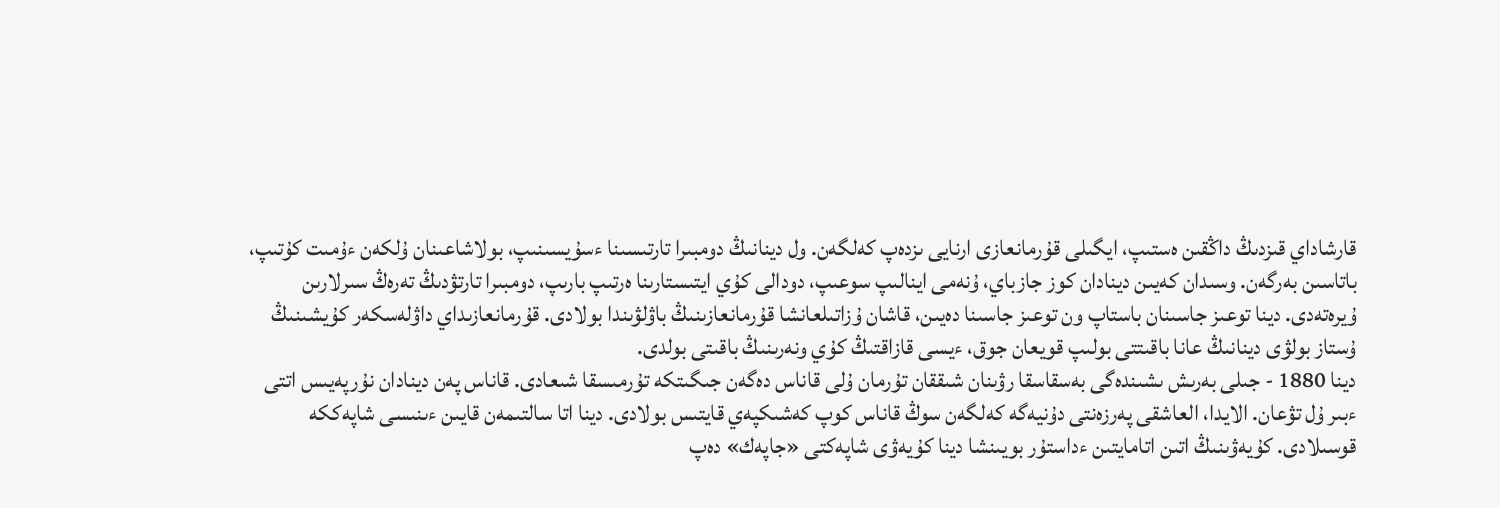قارشاداي قىزدىڭ داڭقىن ەستىپ، ايگىلى قۇرمانعازى ارنايى ىزدەپ كەلگەن. ول دينانىڭ دومبىرا تارتىسىنا ءسۇيسىنىپ، بولاشاعىنان ۇلكەن ءۇمىت كۇتىپ، باتاسىن بەرگەن. وسىدان كەيىن دينادان كوز جازباي، ۇنەمى اينالىپ سوعىپ، دودالى كۇي ايتىستارىنا ەرتىپ بارىپ، دومبىرا تارتۋدىڭ تەرەڭ سىرلارىن ۇيرەتەدى. دينا توعىز جاسىنان باستاپ ون توعىز جاسىنا دەيىن، قاشان ۇزاتىلعانشا قۇرمانعازىنىڭ باۋلۋىندا بولادى. قۇرمانعازىداي داۋلەسكەر كۇيشىنىڭ ۇستاز بولۋى دينانىڭ عانا باقىتتى بولىپ قويعان جوق، ءيسى قازاقتىڭ كۇي ونەرىنىڭ باقىتى بولدى.
دينا 1880 - جىلى بەرىش ىشىندەگى بەسقاسقا رۋىنان شىققان تۇرمان ۇلى قاناس دەگەن جىگىتكە تۇرمىسقا شىعادى. قاناس پەن دينادان نۇرپەيىس اتتى ءبىر ۇل تۋعان. الايدا، العاشقى پەرزەنتى دۇنيەگە كەلگەن سوڭ قاناس كوپ كەشىكپەي قايتىس بولادى. دينا اتا سالتىمەن قايىن ءىنىسى شاپەككە قوسىلادى. كۇيەۋىنىڭ اتىن اتامايتىن ءداستۇر بويىنشا دينا كۇيەۋى شاپەكتى «جاپەك» دەپ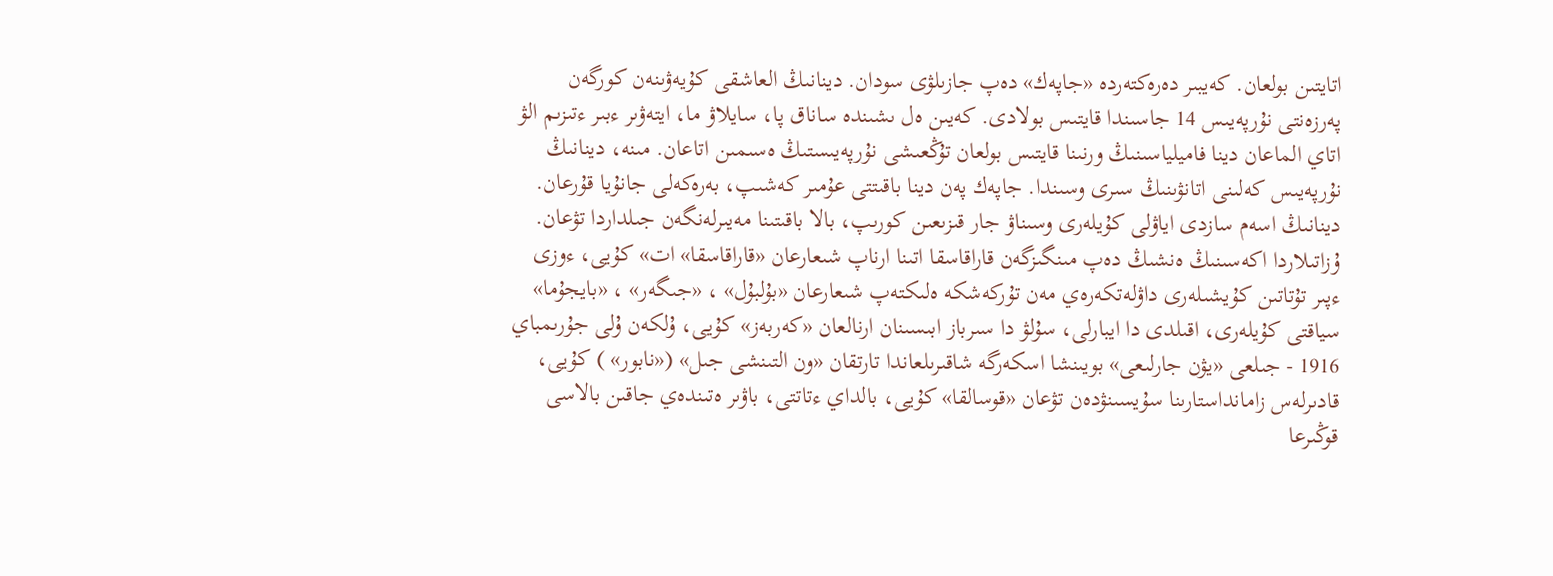اتايتىن بولعان. كەيبىر دەرەكتەردە «جاپەك» دەپ جازىلۋى سودان. دينانىڭ العاشقى كۇيەۋىنەن كورگەن پەرزەنتى نۇرپەيىس 14 جاسىندا قايتىس بولادى. كەيىن ەل ىشىندە ساناق پا، سايلاۋ ما، ايتەۋىر ءبىر ءتىزىم الۋ اتاي الماعان دينا فاميلياسىنىڭ ورنىنا قايتىس بولعان تۇڭعىشى نۇرپەيىستىڭ ەسىمىن اتاعان. مىنە، دينانىڭ نۇرپەيىس كەلىنى اتانۋىنىڭ سىرى وسىندا. جاپەك پەن دينا باقىتتى عۇمىر كەشىپ، بەرەكەلى جانۇيا قۇرعان.
دينانىڭ اسەم سازدى اياۋلى كۇيلەرى وسىناۋ جار قىزىعىن كورىپ، بالا باقىتىنا مەيىرلەنگەن جىلداردا تۋعان. ۇزاتىلاردا اكەسىنىڭ ەنشىڭ دەپ مىنگىزگەن قاراقاسقا اتىنا ارناپ شىعارعان «قاراقاسقا» ات» كۇيى، ءوزى ءپىر تۇتاتىن كۇيشىلەرى داۋلەتكەرەي مەن تۇركەشكە ەلىكتەپ شىعارعان «بۇلبۇل» ، «جىگەر» ، «بايجۇما» سياقتى كۇيلەرى، اقىلدى دا ايبارلى، سۇلۋ دا سىرباز ابىسىنان ارنالعان «كەربەز» كۇيى، ۇلكەن ۇلى جۇرىمباي 1916 - جىلعى «يۋن جارلىعى» بويىنشا اسكەرگە شاقىرىلعاندا تارتقان «ون التىنشى جىل» («نابور» ) كۇيى، قادىرلەس زامانداستارىنا سۇيسىنۋدەن تۋعان «قوسالقا» كۇيى، بالداي ءتاتتى، باۋىر ەتىندەي جاقىن بالاسى قوڭىرعا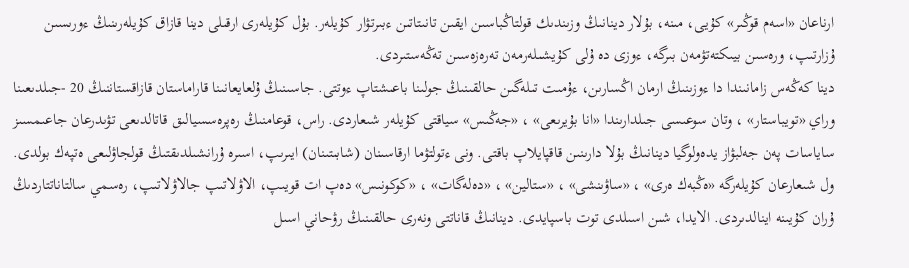ارناعان «اسەم قوڭىر» كۇيى، مىنە، بۇلار دينانىڭ وزىندىك قولتاڭباسىن ايقىن تانىتاتىن ءبىرتۋار كۇيلەر. بۇل كۇيلەرى ارقىلى دينا قازاق كۇيلەرىنىڭ ءورىسىن ۇزارتىپ، ورەسىن بيىكتەتۋمەن بىرگە، ءوزى دە ۇلى كۇيشىلەرمەن تەرەزەسىن تەڭەستىردى.
دينا كەڭەس زامانىندا دا ءوزىنىڭ ارمان اڭسارىن، ءۇمىت تىلەگىن حالقىنىڭ جولىنا باعىشتاپ ءوتتى. جاسىنىڭ ۇلعايعانىنا قاراماستان قازاقستاننىڭ 20 -جىلدىعىنا وراي «تويباستار» ، وتان سوعىسى جىلدارىندا «انا بۇيرىعى» ، «جەڭىس» سياقتى كۇيلەر شىعاردى. راس، قوعامنىڭ رەپرەسسيالىق قاتالدىعى تۋىدرعان جاعىمسىز ساياسات پەن جەلبۋاز يدەولوگيا دينانىڭ بۇلا دارىنىن قاقپايلاپ باقتى. ونى ءتولتۋما ارقاسىنان (شابىتىنان) ايىرىپ، اسىرە ۇرانشىلدىقتىڭ قولجاۋلىعى ەتپەك بولدى. ول شىعارعان كۇيلەرگە «ەڭبەك ەرى» ، «ساۋىنشى» ، «ستالين» ، «دەلەگات» ، «كوكونىس» دەپ ات قويىپ، الاۋلاتىپ جالاۋلاتىپ، رەسمي سالتاناتتاردىڭ ۇران كۇيىنە اينالدىردى. الايدا، شىن اسىلدى توت باسپايدى. دينانىڭ قاناتتى ونەرى حالقىنىڭ رۋحاني اسىل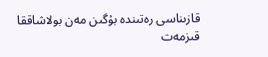قازىناسى رەتىندە بۇگىن مەن بولاشاققا قىزمەت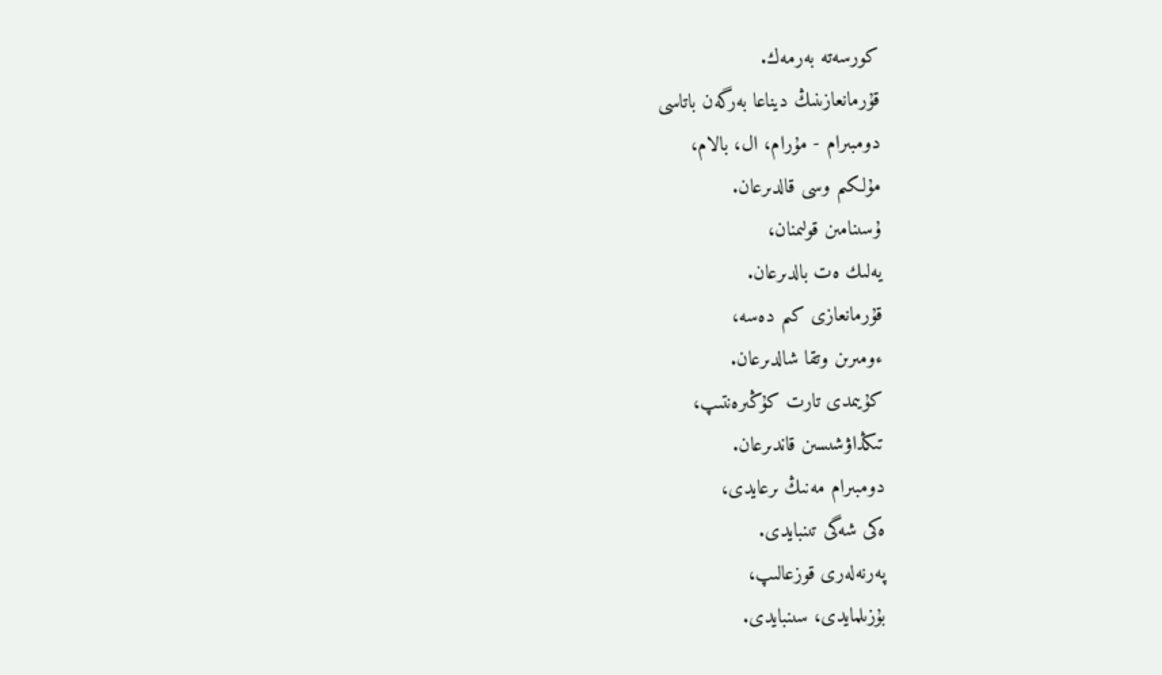كورسەتە بەرمەك.
قۇرمانعازىنىڭ ديناعا بەرگەن باتاسى
دومبىرام - مۇرام، ال، بالام،
مۇلكىم وسى قالدىرعان.
ۇسىنامىن قولىمنان،
يەلىك ەت بالدىرعان.
قۇرمانعازى كىم دەسە،
ءومىرىن وتقا شالدىرعان.
كۇيىمدى تارت كۇڭىرەنتىپ،
تىڭداۋشىسىن قاندىرعان.
دومبىرام مەنىڭ ىرعايدى،
ەكى شەگى تىنبايدى.
پەرنەلەرى قوزعالىپ،
بۇزىلمايدى، سىنبايدى.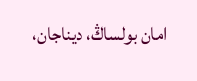امان بولساڭ، ديناجان،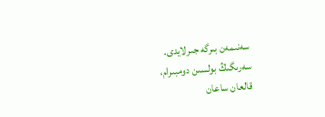سەنىمەن بىرگە جىرلايدى.
سەرىگىڭ بولسىن دومبىرام،
قالعان ساعان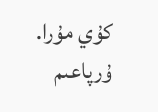كۇي مۇرا.
ۇرپاعىم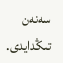سەنەن تىڭدايدى.